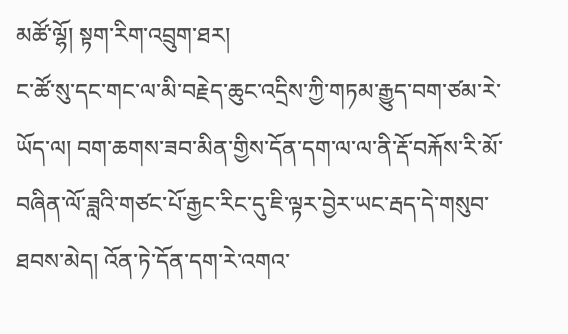མཚོ་ལྷོ། སྟག་རིག་འབྲུག་ཐར།
ང་ཚོ་སུ་དང་གང་ལ་མི་བརྗེད་ཆུང་འདྲིས་ཀྱི་གཏམ་རྒྱུད་བག་ཙམ་རེ་ཡོད་ལ། བག་ཆགས་ཟབ་མིན་གྱིས་དོན་དག་ལ་ལ་ནི་རྡོ་བརྐོས་རི་མོ་བཞིན་ལོ་ཟླའི་གཙང་པོ་རྒྱང་རིང་དུ་ཇི་ལྟར་བྱེར་ཡང་རྦད་དེ་གསུབ་ཐབས་མེད། འོན་ཏེ་དོན་དག་རེ་འགའ་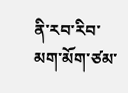ནི་རབ་རིབ་མག་མོག་ཙམ་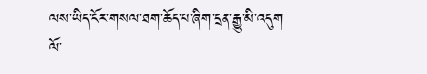ལས་ཡིད་ངོར་གསལ་ཐག་ཆོད་པ་ཞིག་དྲན་རྒྱུ་མི་འདུག
ལོ་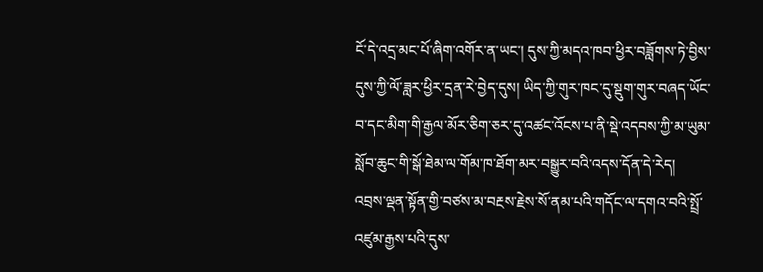ངོ་དེ་འདྲ་མང་པོ་ཞིག་འགོར་ན་ཡང་། དུས་ཀྱི་མདའ་ཁབ་ཕྱིར་བཟློགས་ཏེ་བྱིས་དུས་ཀྱི་ལོ་ཟླར་ཕྱིར་དྲན་རེ་བྱེད་དུས། ཡིད་ཀྱི་གུར་ཁང་དུ་སྡུག་གུར་བཞད་ཡོང་བ་དང་མིག་གི་རྒྱལ་མོར་ཅིག་ཅར་དུ་འཚང་འོངས་པ་ནི་སྡེ་འདབས་ཀྱི་མ་ཡུམ་སློབ་ཆུང་གི་སྒོ་ཐེམ་ལ་གོམ་ཁ་ཐོག་མར་བསྒྱུར་བའི་འདས་དོན་དེ་རེད།
འབྲས་ལྡན་སྟོན་གྱི་བཙས་མ་བརྔས་རྗེས་སོ་ནམ་པའི་གདོང་ལ་དགའ་བའི་སྤྲོ་འཛུམ་རྒྱས་པའི་དུས་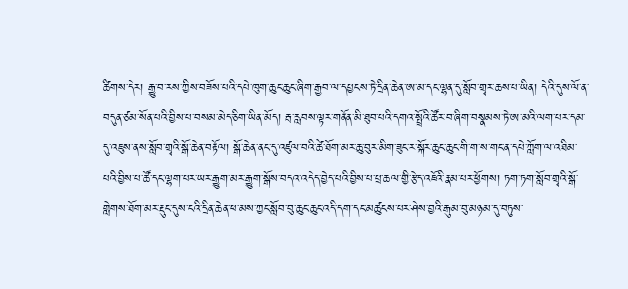ཚིགས་དེར། རྒྱུ་བ་རས་ཀྱིས་བཟོས་པའི་དཔེ་ཁུག་ཆུང་ཆུང་ཞིག་རྒྱབ་ལ་དཔྱངས་ཏེ་དྲིན་ཆེན་ཨ་མ་དང་ལྷན་དུ་སློབ་གྲྭར་ཆས་པ་ཡིན། དེའི་དུས་ལོ་ན་བདུན་ཙམ་སོན་པའི་བྱིས་པ་བསམ་མེད་ཅིག་ཡིན་མོད། རྦ་རླབས་ལྟར་གནོན་མི་ཐུབ་པའི་དགའ་སྤྲོའི་ཚོར་བ་ཞིག་བསྣམས་ཏེ་ཨ་མའི་ལག་པར་དམ་དུ་འཇུས་ནས་སློབ་གྲྭའི་སྒོ་ཆེན་བརྟོལ། སྒོ་ཆེན་ནང་དུ་འཛུལ་བའི་ཚེ་ཐོག་མར་ཆུ་བུར་མིག་ཟུང་ར་སྐོར་ཆུང་ཆུང་གི་ག་ས་གང་ན་དཔེ་ཀློག་ལ་འཐིམ་པའི་བྱིས་པ་ཚོ་དང་ལྷག་པར་ཡར་རྒྱུག་མར་རྒྱུག་སྒོས་བདའ་འདེད་བྱེད་པའི་བྱིས་པ་པྲ་ཆལ་གྱི་རྩེད་འཇོའི་རྣམ་པར་ཕྱོགས། ཏག་ཏག་སློབ་གྲྭའི་སྒོ་གླེགས་ཐོག་མར་རྡུང་དུས་ངའི་དྲིན་ཆེན་ཕ་མས་ཀྱང་སློབ་བུ་ཆུང་ཆུང་འདི་དག་དང་མཚུངས་པར་ཤེས་བྱའི་རྒུམ་བུ་མཉམ་དུ་བཏུས་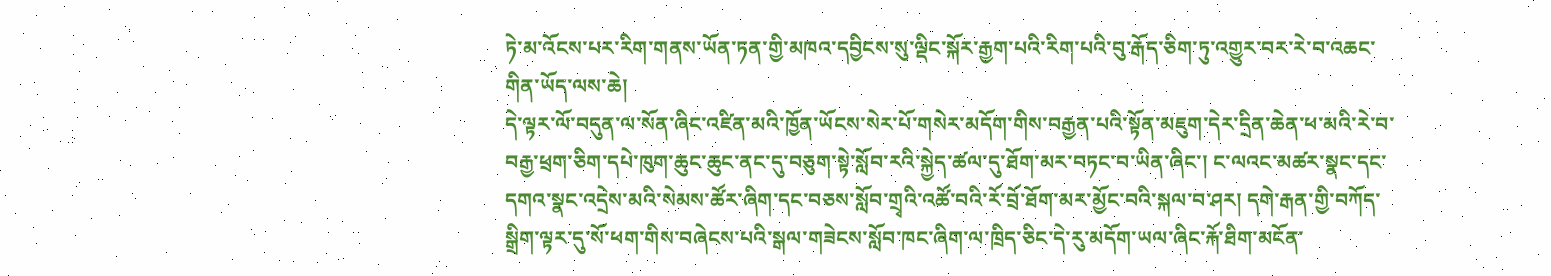ཏེ་མ་འོངས་པར་རིག་གནས་ཡོན་ཏན་གྱི་མཁའ་དབྱིངས་སུ་ལྡིང་སྐོར་རྒྱག་པའི་རིག་པའི་བུ་རྒོད་ཅིག་ཏུ་འགྱུར་བར་རེ་བ་འཆང་གིན་ཡོད་ལས་ཆེ།
དེ་ལྟར་ལོ་བདུན་ལ་སོན་ཞིང་འཛིན་མའི་ཁྱོན་ཡོངས་སེར་པོ་གསེར་མདོག་གིས་བརྒྱན་པའི་སྟོན་མཇུག་དེར་དྲིན་ཆེན་ཕ་མའི་རེ་བ་བརྒྱ་ཕྲག་ཅིག་དཔེ་ཁུག་ཆུང་ཆུང་ནང་དུ་བཅུག་སྟེ་སློབ་རའི་སྐྱེད་ཚལ་དུ་ཐོག་མར་བཏང་བ་ཡིན་ཞིང་། ང་ལའང་མཚར་སྣང་དང་དགའ་སྣང་འདྲེས་མའི་སེམས་ཚོར་ཞིག་དང་བཅས་སློབ་གྲྭའི་འཚོ་བའི་རོ་བྲོ་ཐོག་མར་མྱོང་བའི་སྐལ་བ་ཤར། དགེ་རྒན་གྱི་བཀོད་སྒྲིག་ལྟར་དུ་སོ་ཕག་གིས་བཞེངས་པའི་སྒལ་གཟེངས་སློབ་ཁང་ཞིག་ལ་ཁྲིད་ཅིང་དེ་རུ་མདོག་ཡལ་ཞིང་རྐོ་ཐིག་མངོན་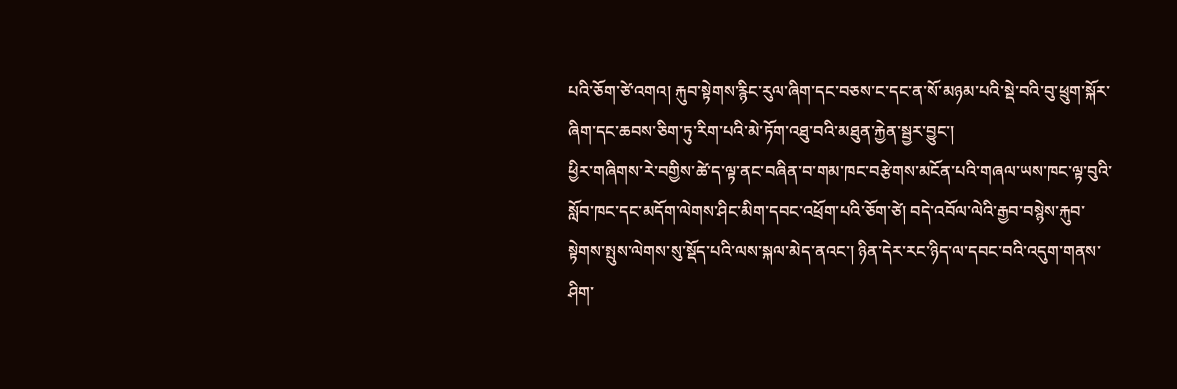པའི་ཅོག་ཙེ་འགའ། རྐུབ་སྟེགས་རྙིང་རུལ་ཞིག་དང་བཅས་ང་དང་ན་སོ་མཉམ་པའི་སྡེ་བའི་བུ་ཕྲུག་སྐོར་ཞིག་དང་ཆབས་ཅིག་ཏུ་རིག་པའི་མེ་ཏོག་འཐུ་བའི་མཐུན་རྐྱེན་སྦྱར་བྱུང་།
ཕྱིར་གཞིགས་རེ་བགྱིས་ཚེ་ད་ལྟ་ནང་བཞིན་བ་གམ་ཁང་བརྩེགས་མངོན་པའི་གཞལ་ཡས་ཁང་ལྟ་བུའི་སློབ་ཁང་དང་མདོག་ལེགས་ཤིང་མིག་དབང་འཕྲོག་པའི་ཅོག་ཙེ། བདེ་འབོལ་ལེའི་རྒྱབ་བསྙེས་རྐུབ་སྟེགས་སྤུས་ལེགས་སུ་སྡོད་པའི་ལས་སྐལ་མེད་ནའང་། ཉིན་དེར་རང་ཉིད་ལ་དབང་བའི་འདུག་གནས་ཤིག་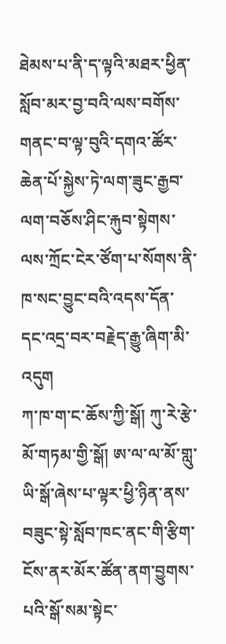ཐེམས་པ་ནི་ད་ལྟའི་མཐར་ཕྱིན་སློབ་མར་བྱ་བའི་ལས་བགོས་གནང་བ་ལྟ་བུའི་དགའ་ཚོར་ཆེན་པོ་སྐྱེས་ཏེ་ལག་ཟུང་རྒྱབ་ལག་བཅོས་ཤིང་རྐུབ་སྟེགས་ལས་ཀྲོང་ངེར་ཙོག་པ་སོགས་ནི་ཁ་སང་བྱུང་བའི་འདས་དོན་དང་འདྲ་བར་བརྗེད་རྒྱུ་ཞིག་མི་འདུག
ཀ་ཁ་ག་ང་ཆོས་ཀྱི་སྒོ། ཀུ་རེ་རྩེ་མོ་གཏམ་གྱི་སྒོ། ཨ་ལ་ལ་མོ་གླུ་ཡི་སྒོ་ཞེས་པ་ལྟར་ཕྱི་ཉིན་ནས་བཟུང་སྟེ་སློབ་ཁང་ནང་གི་རྩིག་ངོས་ནར་མོར་ཚོན་ནག་བྱུགས་པའི་སྒོ་སམ་སྟེང་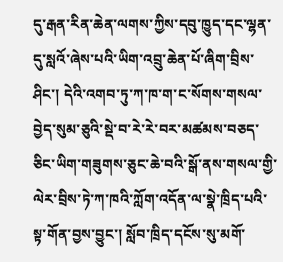དུ་རྒན་རིན་ཆེན་ལགས་ཀྱིས་དབུ་ཁྱུད་དང་ལྷན་དུ་སླའོ་ཞེས་པའི་ཡིག་འབྲུ་ཆེན་པོ་ཞིག་བྲིས་ཤིང་། དེའི་འགབ་ཏུ་ཀ་ཁ་ག་ང་སོགས་གསལ་བྱེད་སུམ་ཅུའི་སྡེ་བ་རེ་རེ་བར་མཚམས་བཅད་ཅིང་ཡིག་གཟུགས་ཅུང་ཆེ་བའི་སྒོ་ནས་གསལ་གྱི་ལེར་བྲིས་ཏེ་ཀ་ཁའི་ཀློག་འདོན་ལ་སྣེ་ཁྲིད་པའི་སྟ་གོན་བྱས་བྱུང་། སློབ་ཁྲིད་དངོས་སུ་མགོ་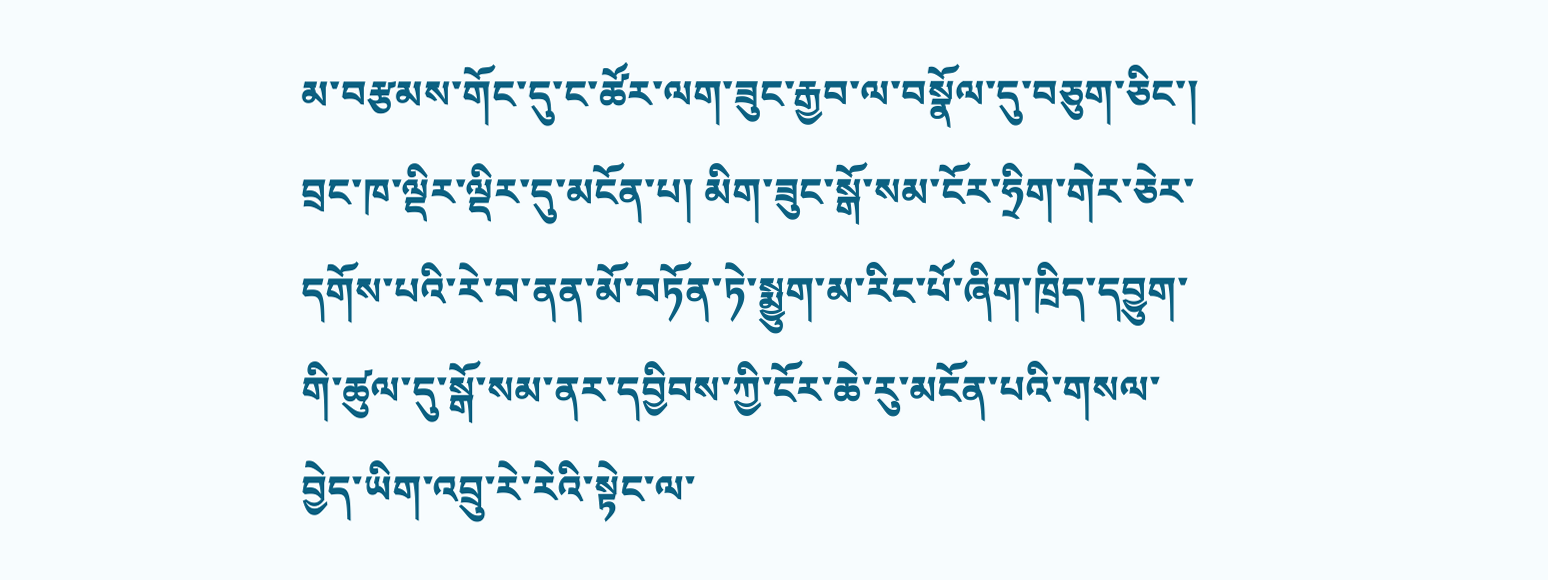མ་བརྩམས་གོང་དུ་ང་ཚོར་ལག་ཟུང་རྒྱབ་ལ་བསྣོལ་དུ་བཅུག་ཅིང་། བྲང་ཁ་ལྡིར་ལྡིར་དུ་མངོན་པ། མིག་ཟུང་སྒོ་སམ་ངོར་ཧྲིག་གེར་ཅེར་དགོས་པའི་རེ་བ་ནན་མོ་བཏོན་ཏེ་སྨྱུག་མ་རིང་པོ་ཞིག་ཁྲིད་དབྱུག་གི་ཚུལ་དུ་སྒོ་སམ་ནར་དབྱིབས་ཀྱི་ངོར་ཆེ་རུ་མངོན་པའི་གསལ་བྱེད་ཡིག་འབྲུ་རེ་རེའི་སྟེང་ལ་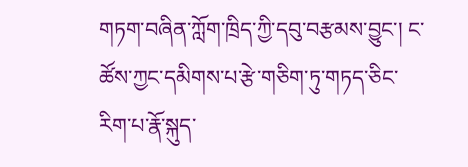གཏག་བཞིན་ཀློག་ཁྲིད་ཀྱི་དབུ་བརྩམས་བྱུང་། ང་ཚོས་ཀྱང་དམིགས་པ་རྩེ་གཅིག་ཏུ་གཏད་ཅིང་རིག་པ་རྣོ་སྐུད་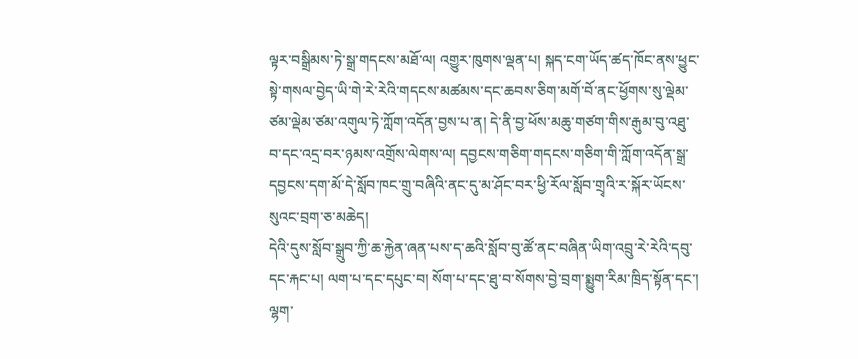ལྟར་བསྒྲིམས་ཏེ་སྒྲ་གདངས་མཐོ་ལ། འགྱུར་ཁུགས་ལྡན་པ། སྐད་ངག་ཡོད་ཚད་ཁོང་ནས་ཕྱུང་སྟེ་གསལ་བྱེད་ཡི་གེ་རེ་རེའི་གདངས་མཚམས་དང་ཆབས་ཅིག་མགོ་བོ་ནང་ཕྱོགས་སུ་ལྡེམ་ཙམ་ལྡེམ་ཙམ་འགུལ་ཏེ་ཀློག་འདོན་བྱས་པ་ན། དེ་ནི་བྱ་ཕོས་མཆུ་གཙག་གིས་རྒུམ་བུ་འཐུ་བ་དང་འདྲ་བར་ཉམས་འགྲོས་ལེགས་ལ། དབྱངས་གཅིག་གདངས་གཅིག་གི་ཀློག་འདོན་སྒྲ་དབྱངས་དག་མོ་དེ་སློབ་ཁང་གྲུ་བཞིའི་ནང་དུ་མ་ཤོང་བར་ཕྱི་རོལ་སློབ་གྲྭའི་ར་སྐོར་ཡོངས་སུའང་བྲག་ཅ་མཆེད།
དེའི་དུས་སློབ་སྒྲུབ་ཀྱི་ཆ་རྐྱེན་ཞན་པས་ད་ཆའི་སློབ་བུ་ཚོ་ནང་བཞིན་ཡིག་འབྲུ་རེ་རེའི་དབུ་དང་རྐང་པ། ལག་པ་དང་དཔུང་བ། སོག་པ་དང་ཐུ་བ་སོགས་བྱེ་བྲག་སྨྱུག་རིམ་ཁྲིད་སྟོན་དང་། ལྷག་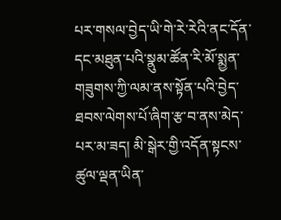པར་གསལ་བྱེད་ཡི་གེ་རེ་རེའི་ནང་དོན་དང་མཐུན་པའི་སྣུམ་ཚོན་རི་མོ་སྨྱན་གཟུགས་ཀྱི་ལམ་ནས་སྟོན་པའི་བྱེད་ཐབས་ལེགས་པོ་ཞིག་རྩ་བ་ནས་མེད་པར་མ་ཟད། མི་སྒེར་གྱི་འདོན་སྟངས་ཚུལ་ལྡན་ཡིན་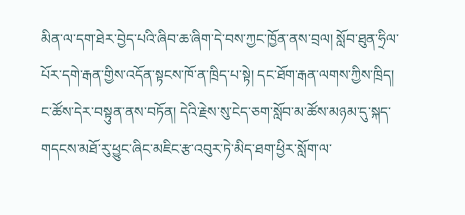མིན་ལ་དག་ཐེར་བྱེད་པའི་ཞིབ་ཆ་ཞིག་དེ་བས་ཀྱང་ཁྱོན་ནས་བྲལ། སློབ་ཐུན་ཧྲིལ་པོར་དགེ་རྒན་གྱིས་འདོན་སྟངས་ཁོ་ན་ཁྲིད་པ་སྟེ། དང་ཐོག་རྒན་ལགས་ཀྱིས་ཁྲིད། ང་ཚོས་དེར་བསྟུན་ནས་བཏོན། དེའི་རྗེས་སུ་ངེད་ཅག་སློབ་མ་ཚོས་མཉམ་དུ་སྐད་གདངས་མཐོ་རུ་ཕྱུང་ཞིང་མཇིང་རྩ་འབུར་ཏེ་མིད་ཐག་ཕྱིར་སློག་ལ་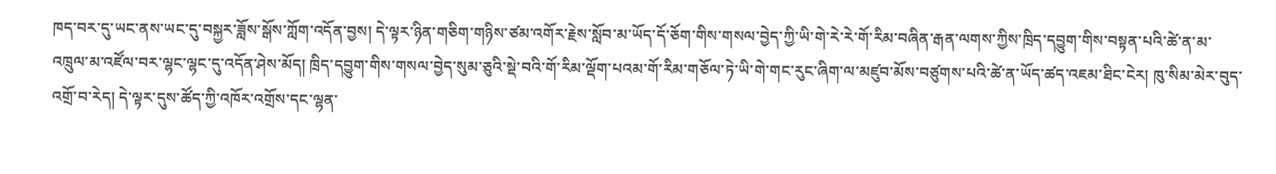ཁད་བར་དུ་ཡང་ནས་ཡང་དུ་བསྐྱར་ཟློས་སྒོས་ཀློག་འདོན་བྱས། དེ་ལྟར་ཉིན་གཅིག་གཉིས་ཙམ་འགོར་རྗེས་སློབ་མ་ཡོད་དོ་ཅོག་གིས་གསལ་བྱེད་ཀྱི་ཡི་གེ་རེ་རེ་གོ་རིམ་བཞིན་རྒན་ལགས་ཀྱིས་ཁྲིད་དབྱུག་གིས་བསྟན་པའི་ཚེ་ན་མ་འཁྲུལ་མ་འཛོལ་བར་ལྷང་ལྷང་དུ་འདོན་ཤེས་མོད། ཁྲིད་དབྱུག་གིས་གསལ་བྱེད་སུམ་ཅུའི་སྡེ་བའི་གོ་རིམ་ལྡོག་པའམ་གོ་རིམ་གཅོལ་ཏེ་ཡི་གེ་གང་རུང་ཞིག་ལ་མཛུབ་མོས་བཙུགས་པའི་ཚེ་ན་ཡོད་ཚད་འཇམ་ཐིང་ངེར། ཁུ་སིམ་མེར་བུད་འགྲོ་བ་རེད། དེ་ལྟར་དུས་ཚོད་ཀྱི་འཁོར་འགྲོས་དང་ལྷན་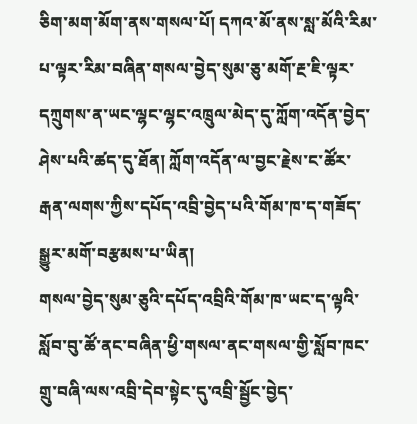ཅིག་མག་མོག་ནས་གསལ་པོ། དཀའ་མོ་ནས་སླ་མོའི་རིམ་པ་ལྟར་རིམ་བཞིན་གསལ་བྱེད་སུམ་ཅུ་མགོ་རྔ་ཇི་ལྟར་དཀྲུགས་ན་ཡང་ལྷང་ལྷང་འཁྲུལ་མེད་དུ་ཀློག་འདོན་བྱེད་ཤེས་པའི་ཚད་དུ་ཐོན། ཀློག་འདོན་ལ་བྱང་རྗེས་ང་ཚོར་རྒན་ལགས་ཀྱིས་དཔོད་འབྲི་བྱེད་པའི་གོམ་ཁ་ད་གཟོད་སྒྱུར་མགོ་བརྩམས་པ་ཡིན།
གསལ་བྱེད་སུམ་ཅུའི་དཔོད་འབྲིའི་གོམ་ཁ་ཡང་ད་ལྟའི་སློབ་བུ་ཚོ་ནང་བཞིན་ཕྱི་གསལ་ནང་གསལ་གྱི་སློབ་ཁང་གྲུ་བཞི་ལས་འབྲི་དེབ་སྟེང་དུ་འབྲི་སྦྱོང་བྱེད་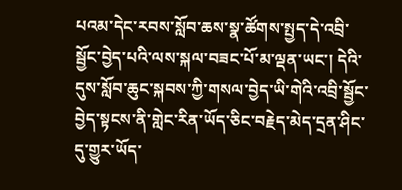པའམ་དེང་རབས་སློབ་ཆས་སྣ་ཚོགས་སྤྱད་དེ་འབྲི་སྦྱོང་བྱེད་པའི་ལས་སྐལ་བཟང་པོ་མ་ལྡན་ཡང་། དེའི་དུས་སློབ་ཆུང་སྐབས་ཀྱི་གསལ་བྱེད་ཡི་གེའི་འབྲི་སྦྱོང་བྱེད་སྟངས་ནི་གླེང་རིན་ཡོད་ཅིང་བརྗེད་མེད་དྲན་ཤིང་དུ་གྱུར་ཡོད་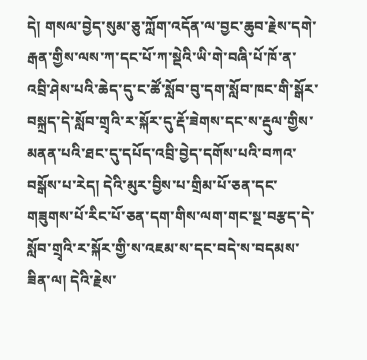དེ། གསལ་བྱེད་སུམ་ཅུ་ཀློག་འདོན་ལ་བྱང་ཆུབ་རྗེས་དགེ་རྒན་གྱིས་ལས་ཀ་དང་པོ་ཀ་སྡེའི་ཡི་གེ་བཞི་པོ་ཁོ་ན་འབྲི་ཤེས་པའི་ཆེད་དུ་ང་ཚོ་སློབ་བུ་དག་སློབ་ཁང་གི་སྒོར་བསྐྲད་དེ་སློབ་གྲྭའི་ར་སྐོར་དུ་རྡོ་ཟེགས་དང་ས་རྡུལ་གྱིས་མནན་པའི་ཐང་དུ་དཔོད་འབྲི་བྱེད་དགོས་པའི་བཀའ་བསྒོས་པ་རེད། དེའི་མུར་བྱིས་པ་གྲིམ་པོ་ཅན་དང་གཟུགས་པོ་རིང་པོ་ཅན་དག་གིས་ལག་གང་སྔ་བརྩད་དེ་སློབ་གྲྭའི་ར་སྐོར་གྱི་ས་འཇམ་ས་དང་བདེ་ས་བདམས་ཟིན་ལ། དེའི་རྗེས་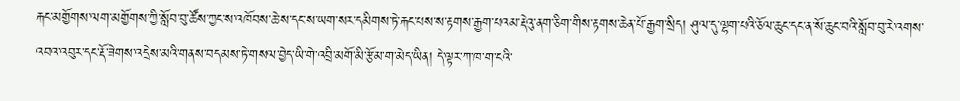རྐང་མགྱོགས་ལག་མགྱོགས་ཀྱི་སློབ་བུ་ཚོས་ཀྱང་ས་འཁོབས་ཆེ་ས་དང་ས་ཡག་སར་དམིགས་ཏེ་རྐང་པས་ས་རྟགས་རྒྱག་པའམ་རྡེའུ་ནག་ཅིག་གིས་རྟགས་ཆེན་པོ་རྒྱག་སྲིད། ཤུལ་དུ་ལྷག་པའི་ཅོལ་ཆུང་དང་ན་སོ་ཆུང་བའི་སློབ་བུ་རེ་འགས་འབའ་འབུར་དང་རྡོ་ཟེགས་འདྲེས་མའི་གནས་བདམས་ཏེ་གསལ་བྱེད་ཡི་གེ་འབྲི་མགོ་མི་རྩོམ་ག་མེད་ཡིན། དེ་ལྟར་ཀ་ཁ་ག་ངའི་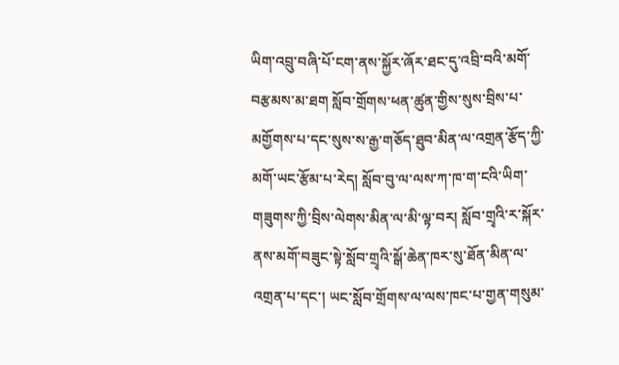ཡིག་འབྲུ་བཞི་པོ་ངག་ནས་སྐྱོར་ཞོར་ཐང་དུ་འབྲི་བའི་མགོ་བརྩམས་མ་ཐག སློབ་གྲོགས་ཕན་ཚུན་གྱིས་སུས་བྲིས་པ་མགྱོགས་པ་དང་སུས་ས་རྒྱ་གཅོད་ཐུབ་མིན་ལ་འགྲན་རྩོད་ཀྱི་མགོ་ཡང་རྩོམ་པ་རེད། སློབ་བུ་ལ་ལས་ཀ་ཁ་ག་ངའི་ཡིག་གཟུགས་ཀྱི་བྲིས་ལེགས་མིན་ལ་མི་ལྟ་བར། སློབ་གྲྭའི་ར་སྐོར་ནས་མགོ་བཟུང་སྟེ་སློབ་གྲྭའི་སྒོ་ཆེན་ཁར་སུ་ཐོན་མིན་ལ་འགྲན་པ་དང་། ཡང་སློབ་གྲོགས་ལ་ལས་ཁང་པ་གྱན་གསུམ་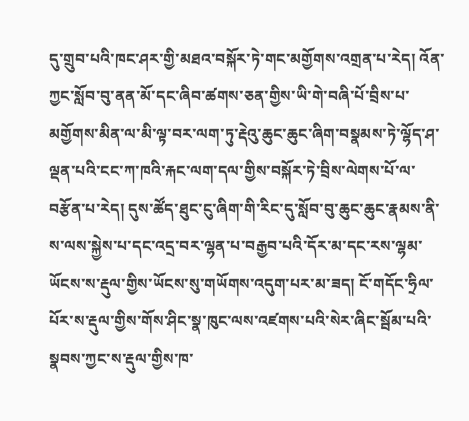དུ་གྲུབ་པའི་ཁང་ཤར་གྱི་མཐའ་བསྐོར་ཏེ་གང་མགྱོགས་འགྲན་པ་རེད། འོན་ཀྱང་སློབ་བུ་ནན་མོ་དང་ཞིབ་ཚགས་ཅན་གྱིས་ཡི་གེ་བཞི་པོ་བྲིས་པ་མགྱོགས་མིན་ལ་མི་ལྟ་བར་ལག་ཏུ་རྡེའུ་ཆུང་ཆུང་ཞིག་བསྣམས་ཏེ་ལྷོད་ཤ་ལྡན་པའི་ངང་ཀ་ཁའི་རྐང་ལག་དལ་གྱིས་བསྐོར་ཏེ་བྲིས་ལེགས་པོ་ལ་བརྩོན་པ་རེད། དུས་ཚོད་ཐུང་ངུ་ཞིག་གི་རིང་དུ་སློབ་བུ་ཆུང་ཆུང་རྣམས་ནི་ས་ལས་སྐྱེས་པ་དང་འདྲ་བར་ལྷན་པ་བརྒྱབ་པའི་དོར་མ་དང་རས་ལྷམ་ཡོངས་ས་རྡུལ་གྱིས་ཡོངས་སུ་གཡོགས་འདུག་པར་མ་ཟད། ངོ་གདོང་ཧྲིལ་པོར་ས་རྡུལ་གྱིས་གོས་ཤིང་སྣ་ཁུང་ལས་འཛགས་པའི་སེར་ཞིང་སྦོམ་པའི་སྣབས་ཀྱང་ས་རྡུལ་གྱིས་ཁ་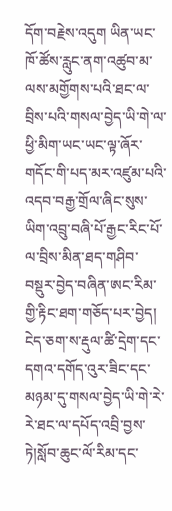དོག་བརྗེས་འདུག ཡིན་ཡང་ཁོ་ཚོས་རླུང་ནག་འཚུབ་མ་ལས་མགྱོགས་པའི་ཐང་ལ་བྲིས་པའི་གསལ་བྱེད་ཡི་གེ་ལ་ཕྱི་མིག་ཡང་ཡང་ལྟ་ཞོར་གདོང་གི་པད་མར་འཛུམ་པའི་འདབ་བརྒྱ་གྲོལ་ཞིང་སུས་ཡིག་འབྲུ་བཞི་པོ་རྒྱང་རིང་པོ་ལ་བྲིས་མིན་ཐད་གཤིབ་བསྡུར་བྱེད་བཞིན་ཨང་རིམ་གྱི་རྟིང་ཐག་གཅོད་པར་བྱེད། ངེད་ཅག་ས་རྡུལ་ཚི་དྲེག་དང་དགའ་དགོད་འུར་ཟིང་དང་མཉམ་དུ་གསལ་བྱེད་ཡི་གེ་རེ་རེ་ཐང་ལ་དཔོད་འབྲི་བྱས་ཏེ།སློབ་ཆུང་ལོ་རིམ་དང་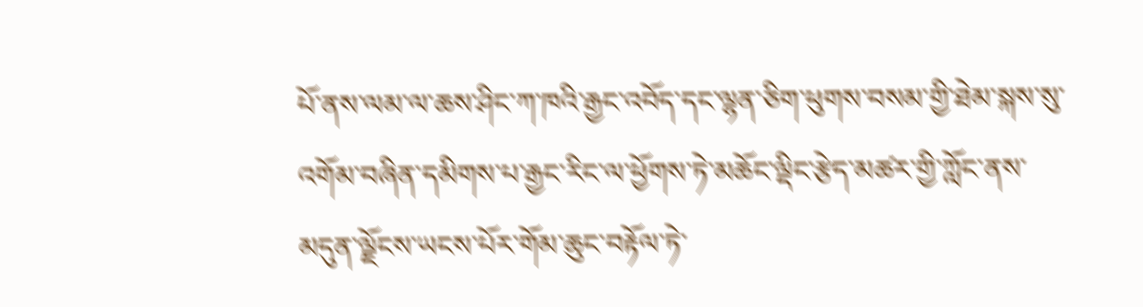པོ་ནས་ལམ་ལ་ཆས་ཤིང་ཀ་ཁའི་རྒྱང་འབོད་དང་ལྷན་ཅིག་ཕུགས་བསམ་གྱི་ཐེམ་སྐས་སུ་འགོམ་བཞིན་དམིགས་པ་རྒྱང་རིང་ལ་ཕྱོགས་ཏེ་མཆོང་ལྡིང་རྩེད་མཚར་གྱི་ཀློང་ནས་མདུན་ལྗོངས་ཡངས་པོར་གོམ་ཆུང་བརྟོལ་ཏེ་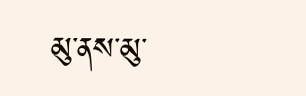མུ་ནས་མུ་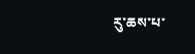རུ་ཆས་པ་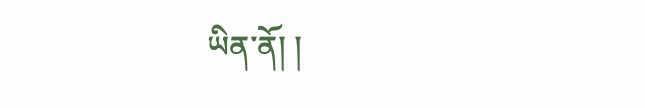ཡིན་ནོ། །